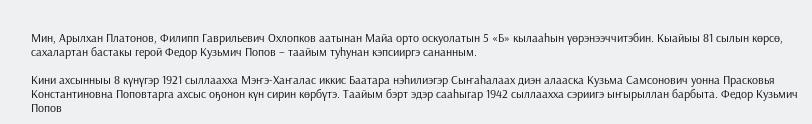Мин, Арылхан Платонов, Филипп Гаврильевич Охлопков аатынан Майа орто оскуолатын 5 «Б» кылааһын үөрэнээччитэбин. Кыайыы 81 сылын көрсө, сахалартан бастакы герой Федор Кузьмич Попов – таайым туһунан кэпсииргэ сананным.

Кини ахсынныы 8 күнүгэр 1921 сыллаахха Мэҥэ-Хаҥалас иккис Баатара нэһилиэгэр Сыҥаһалаах диэн алааска Кузьма Самсонович уонна Прасковья Константиновна Поповтарга ахсыс оҕонон күн сирин көрбүтэ. Таайым бэрт эдэр сааһыгар 1942 сыллаахха сэриигэ ыҥырыллан барбыта. Федор Кузьмич Попов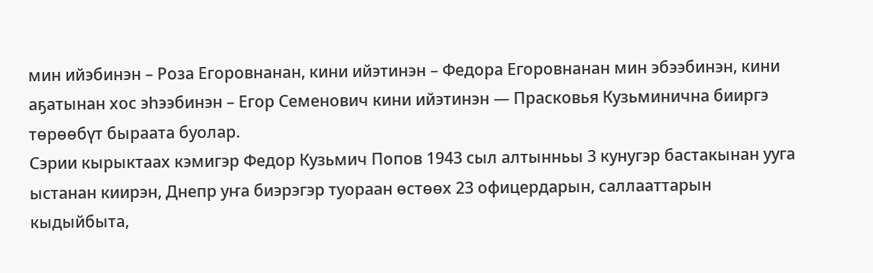мин ийэбинэн – Роза Егоровнанан, кини ийэтинэн – Федора Егоровнанан мин эбээбинэн, кини аҕатынан хос эһээбинэн – Егор Семенович кини ийэтинэн — Прасковья Кузьминична бииргэ төрөөбүт быраата буолар.
Сэрии кырыктаах кэмигэр Федор Кузьмич Попов 1943 сыл алтынньы 3 кунугэр бастакынан ууга ыстанан киирэн, Днепр уҥа биэрэгэр туораан өстөөх 23 офицердарын, саллааттарын кыдыйбыта,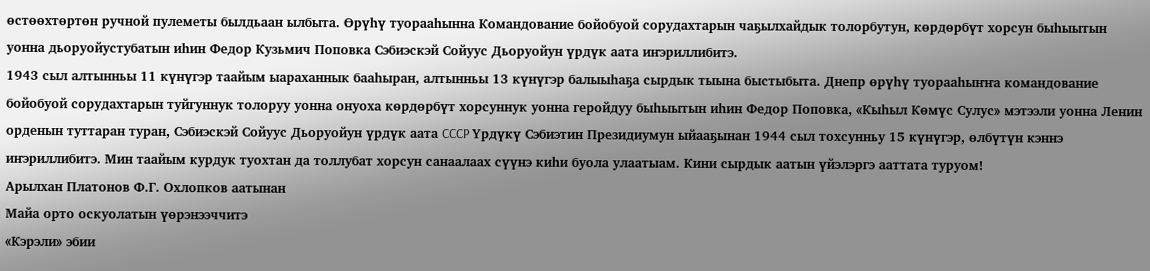өстөөхтөртөн ручной пулеметы былдьаан ылбыта. Өpүhү туорааһынна Командование бойобуой сорудахтарын чаҕылхайдык толорбутун, көрдөрбүт хорсун быһыытын уонна дьоруойустубатын иһин Федор Кузьмич Поповка Сэбиэскэй Сойуус Дьоруойун үрдүк аата иҥэриллибитэ.
1943 сыл алтынньы 11 күнүгэр таайым ыараханнык бааһыран, алтынньы 13 күнүгэр балыыһаҕа сырдык тыына быстыбыта. Днепр өpүhү туорааһыҥҥа командование бойобуой сорудахтарын туйгуннук толоруу уонна онуоха көрдөрбүт хорсуннук уонна геройдуу быһыытын иһин Федор Поповка, «Кыһыл Көмүс Сулус» мэтээли уонна Ленин орденын туттаран туран, Сэбиэскэй Сойуус Дьоруойун үрдүк аата CCCP Үрдүкү Сэбиэтин Президиумун ыйааҕынан 1944 сыл тохсунньу 15 күнүгэр, өлбүтүн кэннэ иҥэриллибитэ. Мин таайым курдук туохтан да толлубат хорсун санаалаах сүүнэ киһи буола улаатыам. Кини сырдык аатын үйэлэргэ ааттата туруом!
Арылхан Платонов Ф.Г. Охлопков аатынан
Майа орто оскуолатын үөрэнээччитэ
«Кэрэли» эбии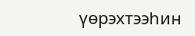үөрэхтээһин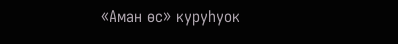«Аман өс» куруһуок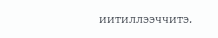иитиллээччитэ.